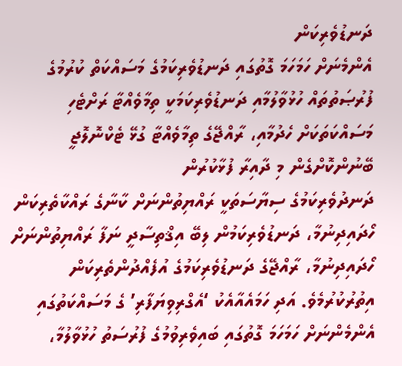ދަނޑުވެރިކަން
އެންމެނަށް ހަމަހަމަ ގޮތުގައި ދަނޑުވެރިކަމުގެ މަސައްކަތް ކުރުމުގެ ފުރުޞަތުތައް ހުޅުވާލުމާއި ދަނޑުވެރިކަމަކީ ތިމާވެއްޓާ ރަށްޓެހި މަސައްކަތަކަށް ހެދުމާއި، ރާއްޖޭގެ ތިމާވެއްޓާ ގުޅޭ ޓެކްނޮލޮޖީ ބޭނުންކޮށްގެން މި ދާއިރާ ފުޅާކުރުން
ދަނދުވެރިކަމުގެ ސިޔާސަތަކީ ރައްޔިތުންނަށް ކާނާގެ ރައްކާތެރިކަން ހޯދައިދިނުމާ، ދަނޑުވެރިކަމުން ލިބޭ އިޤްތިސާދީ ނަފާ ރައްޔިތުންނަށް ހޯދައިދިނުމާ، ރާއްޖޭގެ ދަނޑުވެރިކަމުގެ އުފެއްދުންތެރިކަން އިތުރުކުރުމެވެ. އަދި ހަމައެއާއެކު ‘އެގްރިވިޔަފާރި’ ގެ މަސައްކަތުގައި އެންމެންނަށް ހަމަހަމަ ގޮތުގައި ބައިވެރިވުމުގެ ފުރުސަތު ހުޅުވާލުމާ،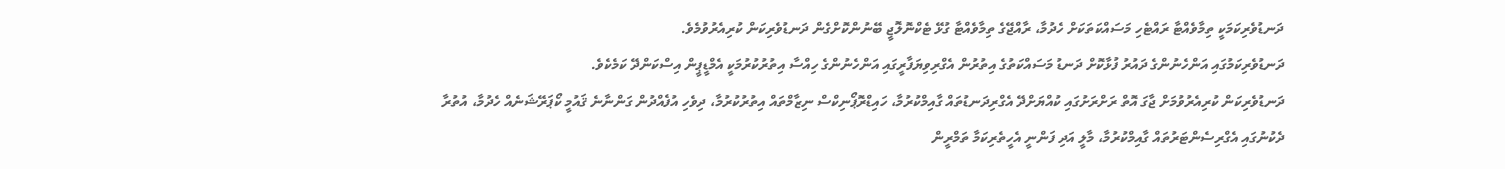ދަނޑުވެރިކަމަކީ ތިމާވެއްޓާ ރައްޓެހި މަސައްކަތަކަށް ހެދުމާ، ރާއްޖޭގެ ތިމާވެއްޓާ ގުޅޭ ޓެކްނޮލޮޖީ ބޭނުންކޮށްގެން ދަނޑުވެރިކަން ކުރިއެރުވުމެވެ.
ދަނޑުވެރިކަމުގައި އަންހެނުންގެ ދައުރު ފުޅާކޮށް ދަނޑު މަސައްކަތުގެ އިތުރުން އެގްރިވިޔަފާރީގައި އަންހެނުންގެ ހިއްސާ އިތުރުކުރުމަކީ އެމްޑީޕީން އިސްކަންދޭ ކަމެކެވެ.
ދަނޑުވެރިކަން ކުރިއެރުވުމަށް ޖާގަ އޮތް ރަށްރަށުގައި ކުއްޔަށްދޭ އެގްރިދަނޑުތައް ގާއިމްކުރުމާ، ހައިޑްރޮޕޯނިކްސް ނިޒާމްތައް އިތުރުކުރުމާ، ދިވެހި އުފެއްދުން ގަންނާނެ ޤައުމީ ކޯޕަރޭޝަނެއް ހެދުމާ، އުތުރާ ދެކުނުގައި އެގްރިސެންޓަރުތައް ގާއިމްކުރުމާ، މާލީ އަދި ފަންނީ އެހީތެރިކަމާ ތަމްރީން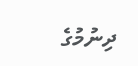ދިނުމުގެ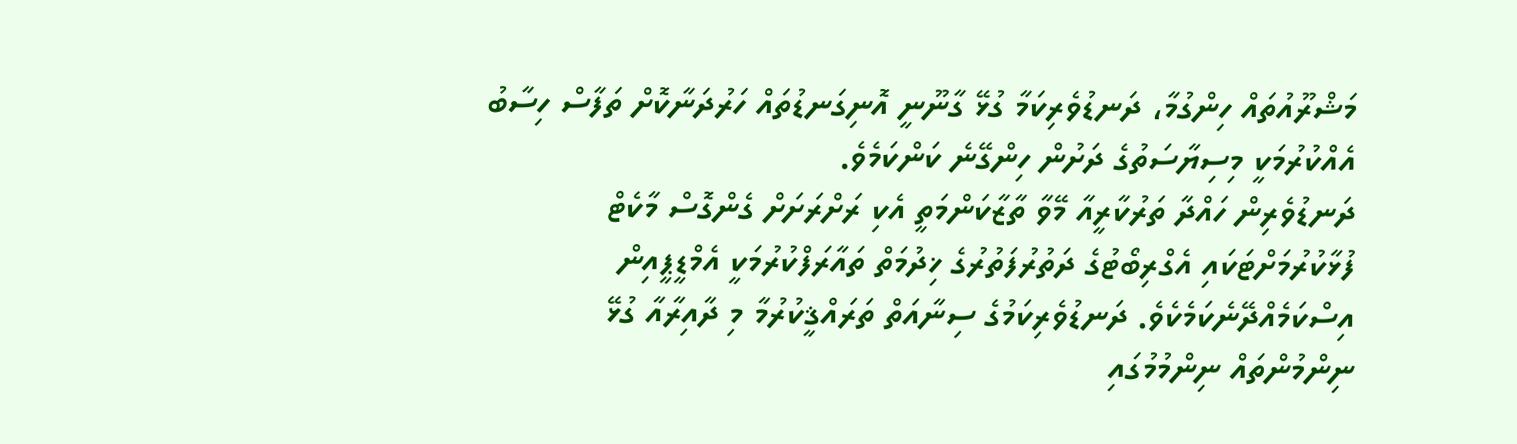މަޝްރޫއުތައް ހިންގުމާ، ދަނޑުވެރިކަމާ ގުޅޭ ގާނޫނީ އޮނިގަނޑުތައް ހަރުދަނާކޮށް ތަފާސް ހިސާބު އެއްކުރުމަކީ މިސިޔާސަތުގެ ދަށުން ހިންގޭނެ ކަންކަމެވެ.
ދަނޑުވެރިން ހައްދާ ތަރުކާރީއާ މޭވާ ތާޒާކަންމަތީ އެކި ރަށްރަށަށް ގެންގޮސް މާކެޓް ފުޅާކުރުމަށްޓަކައި އެގްރިބޯޓުގެ ދަތުރުފަތުރުގެ ޚިދުމަތް ތައާރަފްކުރުމަކީ އެމްޑީޕީއިން އިސްކަމެއްދޭނެކަމެކެވެ. ދަނޑުވެރިކަމުގެ ސިނާއަތް ތަރައްޤީކުރުމާ މި ދާއިރާއާ ގުޅޭ ނިންމުންތައް ނިންމުމުގައި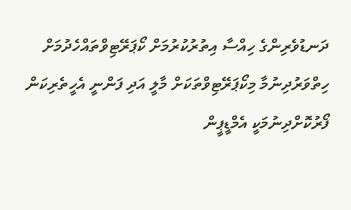ދަނޑުވެރިންގެ ހިއްސާ އިތުރުކުރުމަށް ކޯޕަރޭޓިވްތައްހެދުމަށް ހިތްވަރުދިނުމާ މިކޯޕަރޭޓިވްތަކަށް މާލީ އަދި ފަންނީ އެހީތެރިކަން ފޯރުކޮށްދިނުމަކީ އެމްޑީޕީން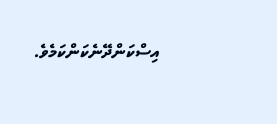އިސްކަންދޭނެކަންކަމެވެ.